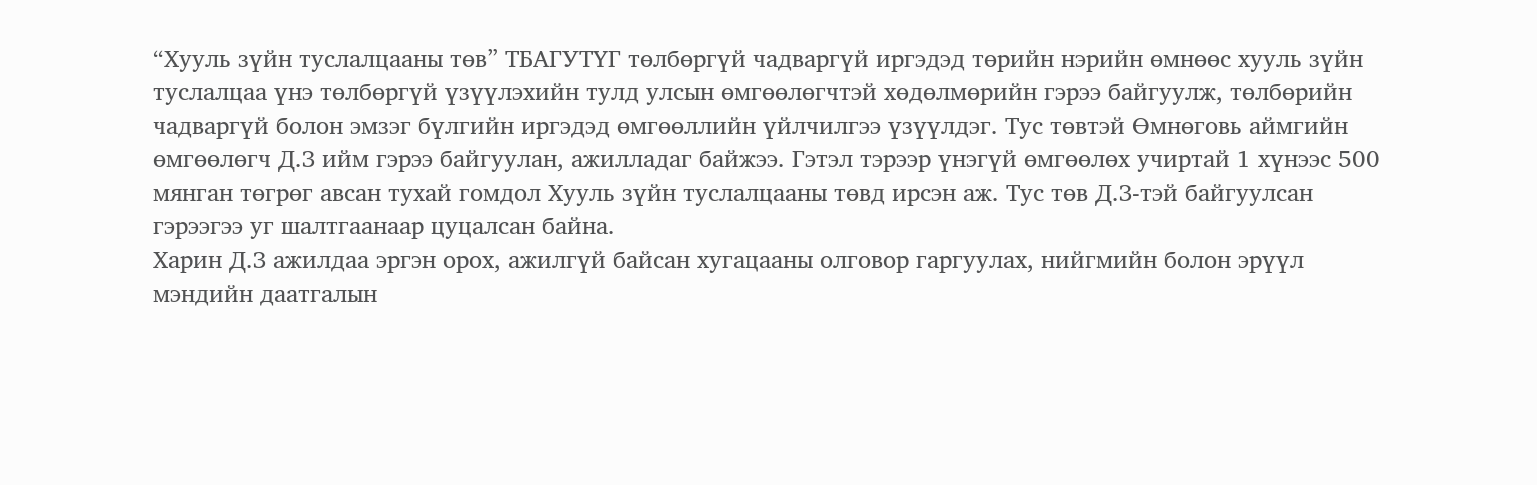“Хууль зүйн туслалцааны төв” ТБАГУТҮГ төлбөргүй чадваргүй иргэдэд төрийн нэрийн өмнөөс хууль зүйн туслалцаа үнэ төлбөргүй үзүүлэхийн тулд улсын өмгөөлөгчтэй хөдөлмөрийн гэрээ байгуулж, төлбөрийн чадваргүй болон эмзэг бүлгийн иргэдэд өмгөөллийн үйлчилгээ үзүүлдэг. Тус төвтэй Өмнөговь аймгийн өмгөөлөгч Д.З ийм гэрээ байгуулан, ажилладаг байжээ. Гэтэл тэрээр үнэгүй өмгөөлөх учиртай 1 хүнээс 500 мянган төгрөг авсан тухай гомдол Хууль зүйн туслалцааны төвд ирсэн аж. Тус төв Д.З-тэй байгуулсан гэрээгээ уг шалтгаанаар цуцалсан байна.
Харин Д.З ажилдаа эргэн орох, ажилгүй байсан хугацааны олговор гаргуулах, нийгмийн болон эрүүл мэндийн даатгалын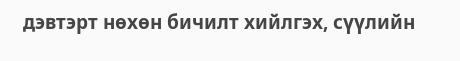дэвтэрт нөхөн бичилт хийлгэх, сүүлийн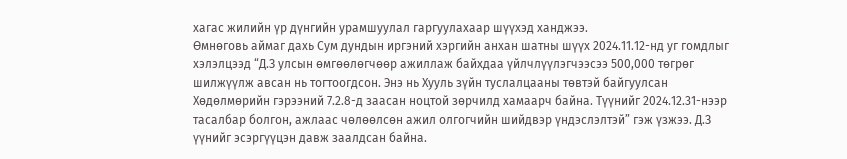хагас жилийн үр дүнгийн урамшуулал гаргуулахаар шүүхэд ханджээ.
Өмнөговь аймаг дахь Сум дундын иргэний хэргийн анхан шатны шүүх 2024.11.12-нд уг гомдлыг хэлэлцээд “Д.З улсын өмгөөлөгчөөр ажиллаж байхдаа үйлчлүүлэгчээсээ 500,000 төгрөг шилжүүлж авсан нь тогтоогдсон. Энэ нь Хууль зүйн туслалцааны төвтэй байгуулсан Хөдөлмөрийн гэрээний 7.2.8-д заасан ноцтой зөрчилд хамаарч байна. Түүнийг 2024.12.31-нээр тасалбар болгон, ажлаас чөлөөлсөн ажил олгогчийн шийдвэр үндэслэлтэй” гэж үзжээ. Д.З үүнийг эсэргүүцэн давж заалдсан байна.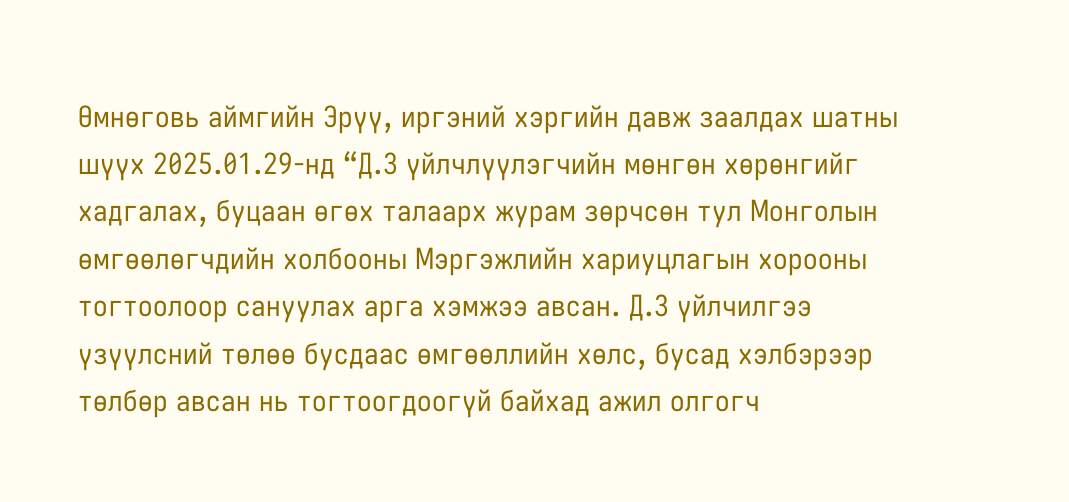Өмнөговь аймгийн Эрүү, иргэний хэргийн давж заалдах шатны шүүх 2025.01.29-нд “Д.З үйлчлүүлэгчийн мөнгөн хөрөнгийг хадгалах, буцаан өгөх талаарх журам зөрчсөн тул Монголын өмгөөлөгчдийн холбооны Мэргэжлийн хариуцлагын хорооны тогтоолоор сануулах арга хэмжээ авсан. Д.З үйлчилгээ үзүүлсний төлөө бусдаас өмгөөллийн хөлс, бусад хэлбэрээр төлбөр авсан нь тогтоогдоогүй байхад ажил олгогч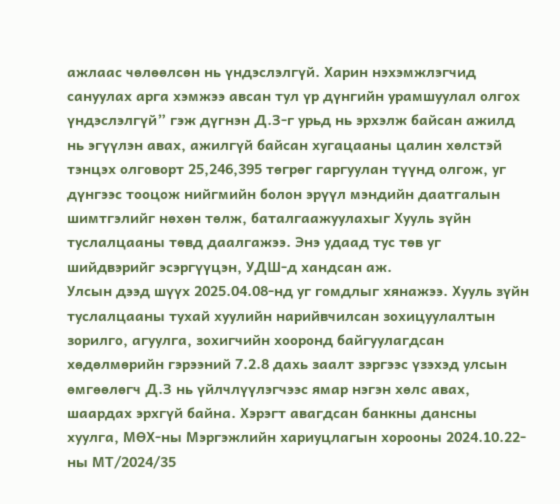ажлаас чөлөөлсөн нь үндэслэлгүй. Харин нэхэмжлэгчид сануулах арга хэмжээ авсан тул үр дүнгийн урамшуулал олгох үндэслэлгүй” гэж дүгнэн Д.З-г урьд нь эрхэлж байсан ажилд нь эгүүлэн авах, ажилгүй байсан хугацааны цалин хөлстэй тэнцэх олговорт 25,246,395 төгрөг гаргуулан түүнд олгож, уг дүнгээс тооцож нийгмийн болон эрүүл мэндийн даатгалын шимтгэлийг нөхөн төлж, баталгаажуулахыг Хууль зүйн туслалцааны төвд даалгажээ. Энэ удаад тус төв уг шийдвэрийг эсэргүүцэн, УДШ-д хандсан аж.
Улсын дээд шүүх 2025.04.08-нд уг гомдлыг хянажээ. Хууль зүйн туслалцааны тухай хуулийн нарийвчилсан зохицуулалтын зорилго, агуулга, зохигчийн хооронд байгуулагдсан хөдөлмөрийн гэрээний 7.2.8 дахь заалт зэргээс үзэхэд улсын өмгөөлөгч Д.З нь үйлчлүүлэгчээс ямар нэгэн хөлс авах, шаардах эрхгүй байна. Хэрэгт авагдсан банкны дансны хуулга, МӨХ-ны Мэргэжлийн хариуцлагын хорооны 2024.10.22-ны МТ/2024/35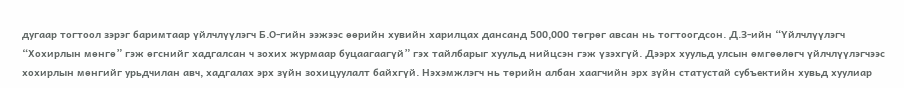дугаар тогтоол зэрэг баримтаар үйлчлүүлэгч Б.О-гийн ээжээс өөрийн хувийн харилцах дансанд 500,000 төгрөг авсан нь тогтоогдсон. Д.З-ийн “Үйлчлүүлэгч “Хохирлын мөнгө” гэж өгснийг хадгалсан ч зохих журмаар буцаагаагүй” гэх тайлбарыг хуульд нийцсэн гэж үзэхгүй. Дээрх хуульд улсын өмгөөлөгч үйлчлүүлэгчээс хохирлын мөнгийг урьдчилан авч, хадгалах эрх зүйн зохицуулалт байхгүй. Нэхэмжлэгч нь төрийн албан хаагчийн эрх зүйн статустай субъектийн хувьд хуулиар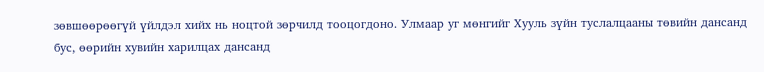зөвшөөрөөгүй үйлдэл хийх нь ноцтой зөрчилд тооцогдоно. Улмаар уг мөнгийг Хууль зүйн туслалцааны төвийн дансанд бус, өөрийн хувийн харилцах дансанд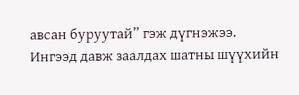авсан буруутай” гэж дүгнэжээ.
Ингээд давж заалдах шатны шүүхийн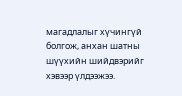магадлалыг хүчингүй болгож, анхан шатны шүүхийн шийдвэрийг хэвээр үлдээжээ.